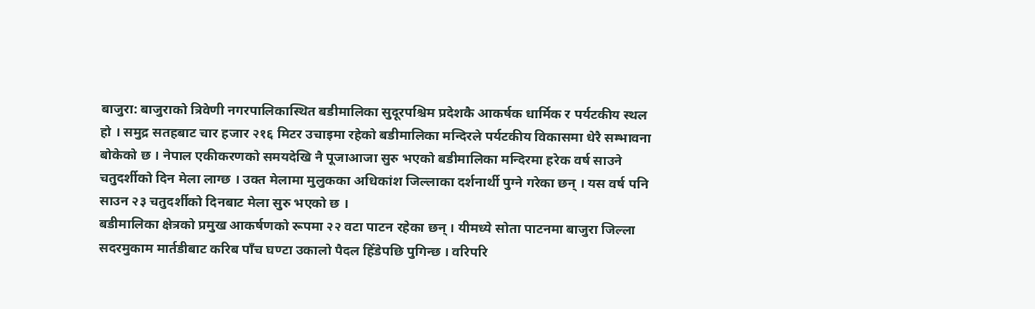बाजुरा: बाजुराको त्रिवेणी नगरपालिकास्थित बडीमालिका सुदूरपश्चिम प्रदेशकै आकर्षक धार्मिक र पर्यटकीय स्थल हो । समुद्र सतहबाट चार हजार २१६ मिटर उचाइमा रहेको बडीमालिका मन्दिरले पर्यटकीय विकासमा धेरै सम्भावना बोकेको छ । नेपाल एकीकरणको समयदेखि नै पूजाआजा सुरु भएको बडीमालिका मन्दिरमा हरेक वर्ष साउने चतुदर्शीको दिन मेला लाग्छ । उक्त मेलामा मुलुकका अधिकांश जिल्लाका दर्शनार्थी पुग्ने गरेका छन् । यस वर्ष पनि साउन २३ चतुदर्शीको दिनबाट मेला सुरु भएको छ ।
बडीमालिका क्षेत्रको प्रमुख आकर्षणको रूपमा २२ वटा पाटन रहेका छन् । यीमध्ये सोता पाटनमा बाजुरा जिल्ला सदरमुकाम मार्तडीबाट करिब पाँच घण्टा उकालो पैदल हिँडेपछि पुगिन्छ । वरिपरि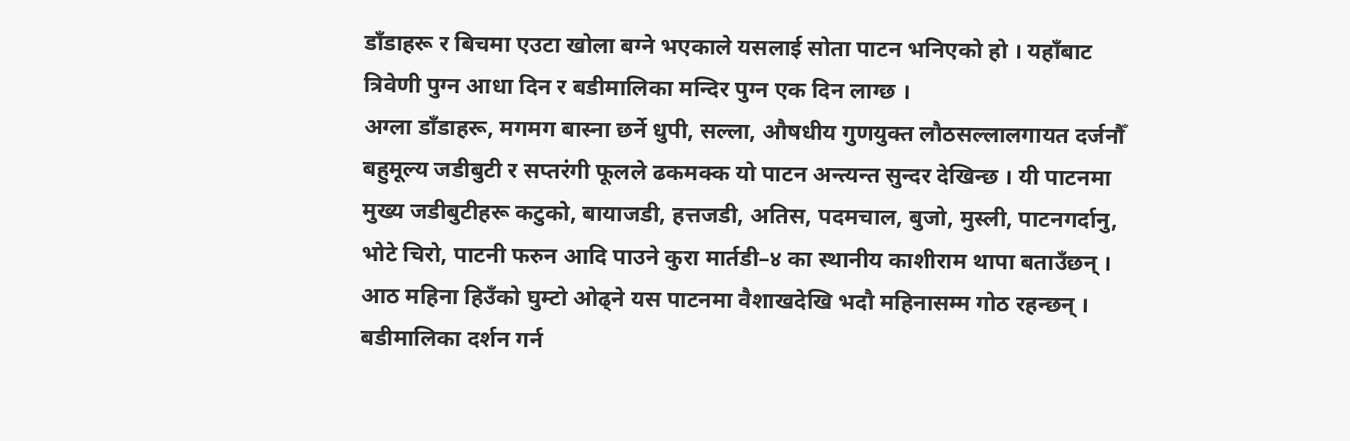डाँडाहरू र बिचमा एउटा खोला बग्ने भएकाले यसलाई सोता पाटन भनिएको हो । यहाँबाट त्रिवेणी पुग्न आधा दिन र बडीमालिका मन्दिर पुग्न एक दिन लाग्छ ।
अग्ला डाँडाहरू, मगमग बास्ना छर्ने धुपी, सल्ला, औषधीय गुणयुक्त लौठसल्लालगायत दर्जनौँ बहुमूल्य जडीबुटी र सप्तरंगी फूलले ढकमक्क यो पाटन अन्त्यन्त सुन्दर देखिन्छ । यी पाटनमा मुख्य जडीबुटीहरू कटुको, बायाजडी, हत्तजडी, अतिस, पदमचाल, बुजो, मुस्ली, पाटनगर्दानु, भोटे चिरो, पाटनी फरुन आदि पाउने कुरा मार्तडी–४ का स्थानीय काशीराम थापा बताउँछन् । आठ महिना हिउँको घुम्टो ओढ्ने यस पाटनमा वैशाखदेखि भदौ महिनासम्म गोठ रहन्छन् । बडीमालिका दर्शन गर्न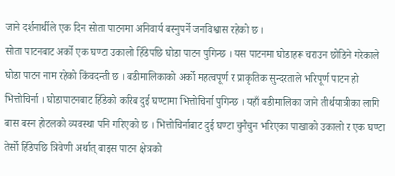जाने दर्शनार्थीले एक दिन सोता पाटनमा अनिवार्य बस्नुपर्ने जनविश्वास रहेको छ ।
सोता पाटनबाट अर्को एक घण्टा उकालो हिँडेपछि घोडा पाटन पुगिन्छ । यस पाटनमा घोडाहरू चराउन छोडिने गरेकाले घोडा पाटन नाम रहेको किंवदन्ती छ । बडीमालिकाको अर्को महत्वपूर्ण र प्राकृतिक सुन्दरताले भरिपूर्ण पाटन हो भित्तोचिर्ना । घोडापाटनबाट हिँडेको करिब दुई घण्टामा भित्तोचिर्ना पुगिन्छ । यहाँ बडीमालिका जाने तीर्थयात्रीका लागि बास बस्न होटलको व्यवस्था पनि गरिएको छ । भित्तोचिर्नाबाट दुई घण्टा चुनैचुन भरिएका पाखाको उकालो र एक घण्टा तेर्सो हिँडेपछि त्रिवेणी अर्थात् बाइस पाटन क्षेत्रको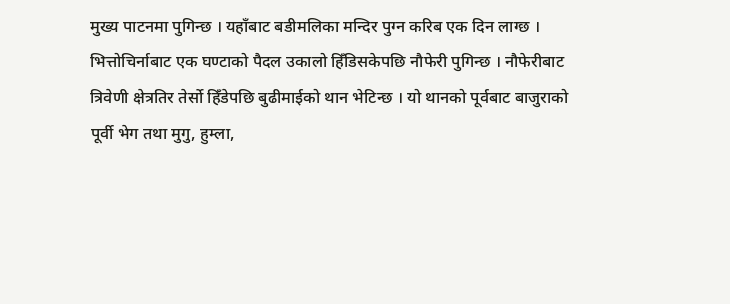मुख्य पाटनमा पुगिन्छ । यहाँबाट बडीमलिका मन्दिर पुग्न करिब एक दिन लाग्छ ।
भित्तोचिर्नाबाट एक घण्टाको पैदल उकालो हिँडिसकेपछि नौफेरी पुगिन्छ । नौफेरीबाट त्रिवेणी क्षेत्रतिर तेर्सो हिँडेपछि बुढीमाईको थान भेटिन्छ । यो थानको पूर्वबाट बाजुराको पूर्वी भेग तथा मुगु, हुम्ला,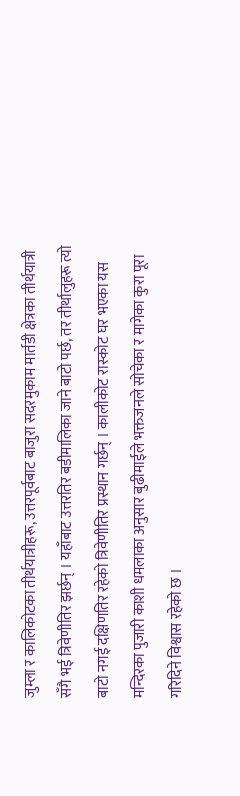जुम्ला र कालिकोटका तीर्थयात्रीहरू, उत्तरपूर्वबाट बाजुरा सदरमुकाम मार्तडी क्षेत्रका तीर्थयात्री सँगै भई त्रिवेणीतिर झर्छन् । यहाँबाट उत्तरतिर बडीमालिका जाने बाटो पर्छ, तर तीर्थालुहरू त्यो बाटो नगई दक्षिणतिर रहेको त्रिवेणीतिर प्रस्थान गर्छन् । कालीकोट रास्कोट घर भएका यस मन्दिरका पुजारी काशी धमलाका अनुसार बुढीमाईले भक्तजनले सोचेका र मागेका कुरा पूरा गरिदिने विश्वास रहेको छ ।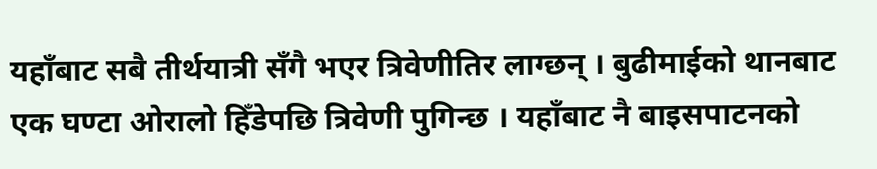यहाँबाट सबै तीर्थयात्री सँगै भएर त्रिवेणीतिर लाग्छन् । बुढीमाईको थानबाट एक घण्टा ओरालो हिँडेपछि त्रिवेणी पुगिन्छ । यहाँबाट नै बाइसपाटनको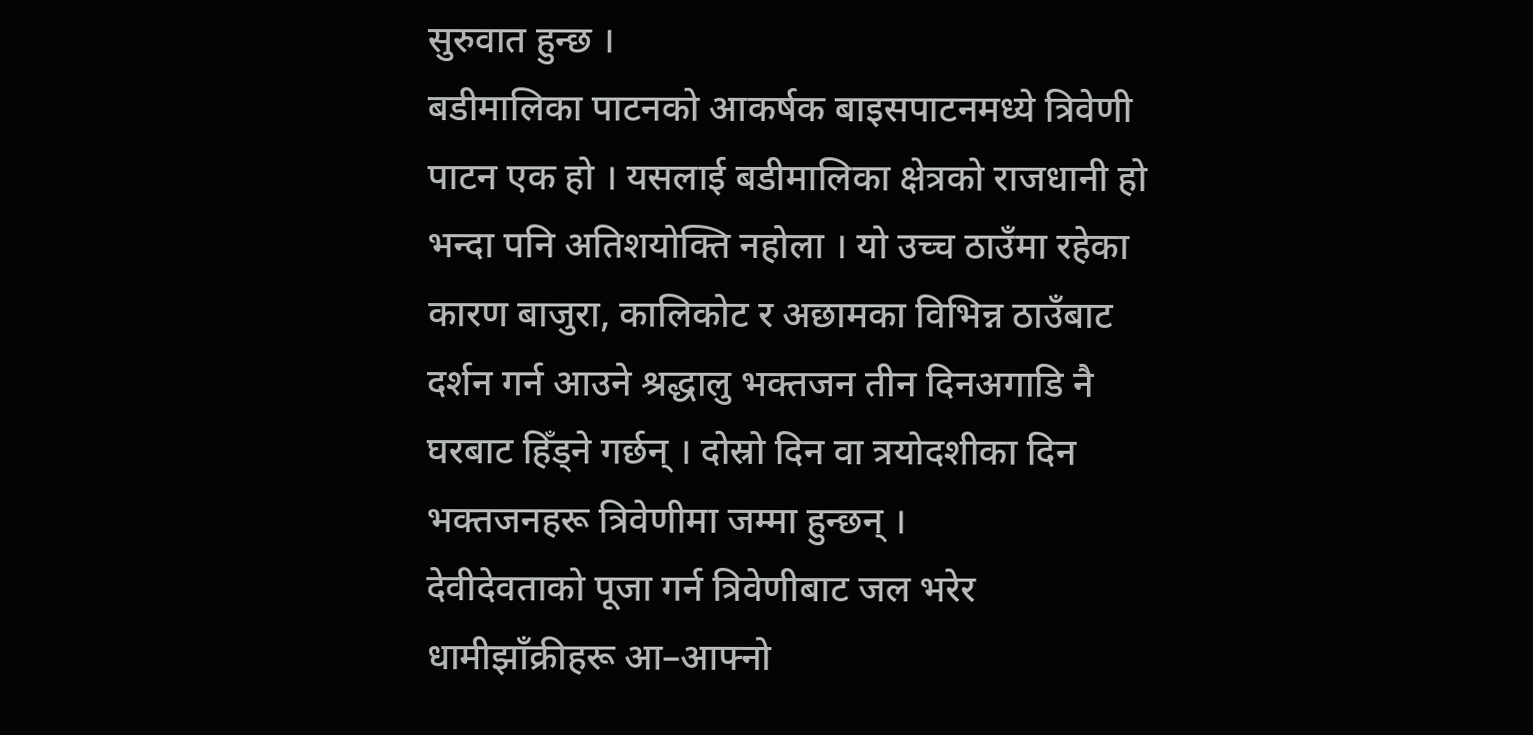सुरुवात हुन्छ ।
बडीमालिका पाटनको आकर्षक बाइसपाटनमध्ये त्रिवेणी पाटन एक हो । यसलाई बडीमालिका क्षेत्रको राजधानी हो भन्दा पनि अतिशयोक्ति नहोला । यो उच्च ठाउँमा रहेका कारण बाजुरा, कालिकोट र अछामका विभिन्न ठाउँबाट दर्शन गर्न आउने श्रद्धालु भक्तजन तीन दिनअगाडि नै घरबाट हिँड्ने गर्छन् । दोस्रो दिन वा त्रयोदशीका दिन भक्तजनहरू त्रिवेणीमा जम्मा हुन्छन् ।
देवीदेवताको पूजा गर्न त्रिवेणीबाट जल भरेर धामीझाँक्रीहरू आ–आफ्नो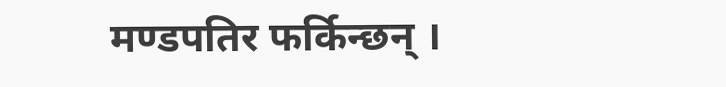मण्डपतिर फर्किन्छन् ।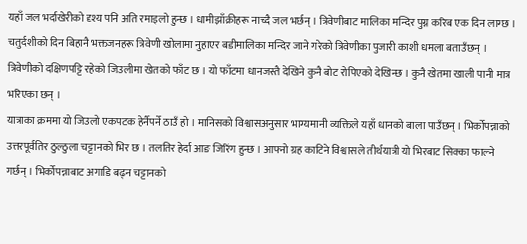यहाँ जल भर्दाखेरीको दृश्य पनि अति रमाइलो हुन्छ । धामीझाँक्रीहरू नाच्दै जल भर्छन् । त्रिवेणीबाट मालिका मन्दिर पुग्न करिब एक दिन लाग्छ । चतुर्दशीको दिन बिहानै भक्तजनहरू त्रिवेणी खोलामा नुहाएर बडीमालिका मन्दिर जाने गरेको त्रिवेणीका पुजारी काशी धमला बताउँछन् । त्रिवेणीको दक्षिणपट्टि रहेको जिउलीमा खेतको फाँट छ । यो फाँटमा धानजस्तै देखिने कुनै बोट रोपिएको देखिन्छ । कुनै खेतमा खाली पानी मात्र भरिएका छन् ।
यात्राका क्रममा यो जिउलो एकपटक हेर्नैपर्ने ठाउँ हो । मानिसको विश्वासअनुसार भाग्यमानी व्यक्तिले यहाँ धानको बाला पाउँछन् । भिर्कोपन्नाको उत्तरपूर्वतिर ठुल्ठुला चट्टानको भिर छ । तलतिर हेर्दा आङ जिरिंग हुन्छ । आफ्नो ग्रह काटिने विश्वासले तीर्थयात्री यो भिरबाट सिक्का फाल्ने गर्छन् । भिर्कोपन्नाबाट अगाडि बढ्न चट्टानको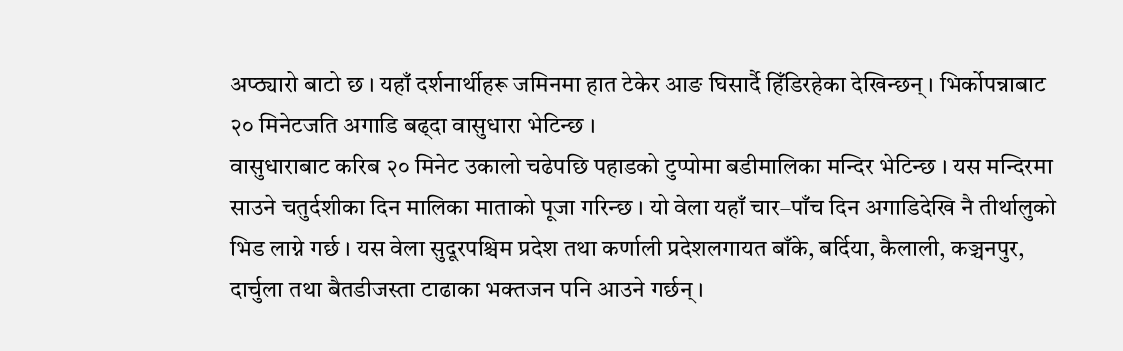अप्ठ्यारो बाटो छ । यहाँ दर्शनार्थीहरू जमिनमा हात टेकेर आङ घिसार्दै हिँडिरहेका देखिन्छन् । भिर्कोपन्नाबाट २० मिनेटजति अगाडि बढ्दा वासुधारा भेटिन्छ ।
वासुधाराबाट करिब २० मिनेट उकालो चढेपछि पहाडको टुप्पोमा बडीमालिका मन्दिर भेटिन्छ । यस मन्दिरमा साउने चतुर्दशीका दिन मालिका माताको पूजा गरिन्छ । यो वेला यहाँ चार–पाँच दिन अगाडिदेखि नै तीर्थालुको भिड लाग्ने गर्छ । यस वेला सुदूरपश्चिम प्रदेश तथा कर्णाली प्रदेशलगायत बाँके, बर्दिया, कैलाली, कञ्चनपुर, दार्चुला तथा बैतडीजस्ता टाढाका भक्तजन पनि आउने गर्छन् ।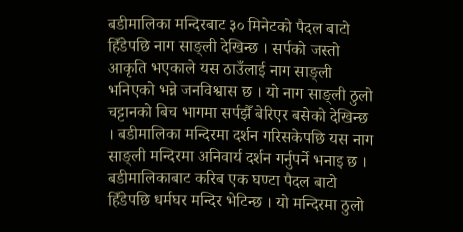बडीमालिका मन्दिरबाट ३० मिनेटको पैदल बाटो हिँडेपछि नाग साङ्ली देखिन्छ । सर्पको जस्तो आकृति भएकाले यस ठाउँलाई नाग साङ्ली भनिएको भन्ने जनविश्वास छ । यो नाग साङ्ली ठुलो चट्टानको बिच भागमा सर्पझैँ बेरिएर बसेको देखिन्छ । बडीमालिका मन्दिरमा दर्शन गरिसकेपछि यस नाग साङ्ली मन्दिरमा अनिवार्य दर्शन गर्नुपर्ने भनाइ छ ।
बडीमालिकाबाट करिब एक घण्टा पैदल बाटो हिँडेपछि धर्मघर मन्दिर भेटिन्छ । यो मन्दिरमा ठुलो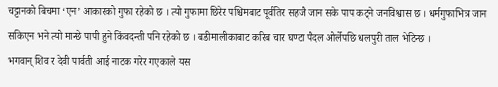चट्टानको बिचमा ‘एन’ आकारको गुफा रहेको छ । त्यो गुफामा छिरेर पश्चिमबाट पूर्वतिर सहजै जान सके पाप कट्ने जनविश्वास छ । धर्मगुफाभित्र जान सकिएन भने त्यो मान्छे पापी हुने किंवदन्ती पनि रहेको छ । बडीमालीकाबाट करिब चार घण्टा पैदल ओर्लेपछि धलपुरी ताल भेटिन्छ ।
भगवान् शिव र देवी पार्वती आई नाटक गरेर गएकाले यस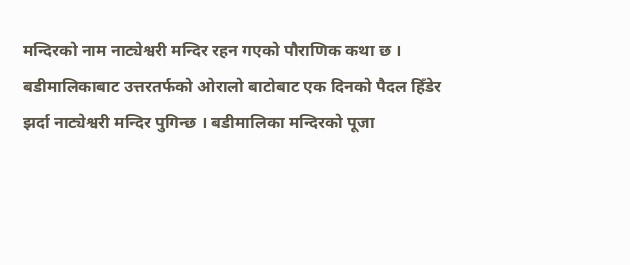मन्दिरको नाम नाट्येश्वरी मन्दिर रहन गएको पौराणिक कथा छ । बडीमालिकाबाट उत्तरतर्फको ओरालो बाटोबाट एक दिनको पैदल हिँडेर झर्दा नाट्येश्वरी मन्दिर पुगिन्छ । बडीमालिका मन्दिरको पूजा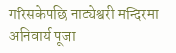गरिसकेपछि नाट्येश्वरी मन्दिरमा अनिवार्य पूजा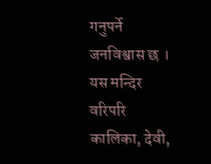गनुपर्ने जनविश्वास छ । यस मन्दिर वरिपरि कालिका, देवी,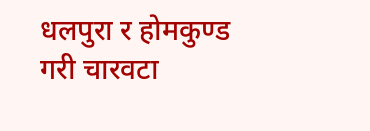धलपुरा र होमकुण्ड गरी चारवटा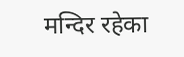मन्दिर रहेका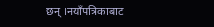छन् ।नयाँपत्रिकाबाट